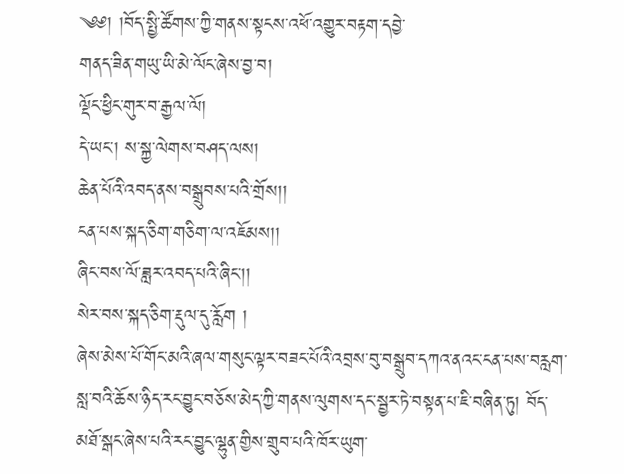༄༅། །བོད་སྤྱི་ཚོགས་ཀྱི་གནས་སྟངས་འཕོ་འགྱུར་བརྟག་དབྱེ་
གནད་ཟིན་གཡུ་ཡི་མེ་ལོང་ཞེས་བྱ་བ།
ལྡོང་ཕྱིང་གུར་བ་རྒྱལ་ལོ།
དེ་ཡང་། ས་སྐྱ་ལེགས་བཤད་ལས།
ཆེན་པོའི་འབད་ནས་བསྒྲུབས་པའི་གྲོས།།
ངན་པས་སྐད་ཅིག་གཅིག་ལ་འཇོམས།།
ཞིང་བས་ལོ་ཟླར་འབད་པའི་ཞིང་།།
སེར་བས་སྐད་ཅིག་རྡུལ་དུ་རློག །
ཞེས་མེས་པོ་གོང་མའི་ཞལ་གསུང་ལྟར་བཟང་པོའི་འབྲས་བུ་བསྒྲུབ་དཀའ་ནའང་ངན་པས་བརླག་སླ་བའི་ཆོས་ཉིད་རང་བྱུང་བཅོས་མེད་ཀྱི་གནས་ལུགས་དང་སྦྱར་ཏེ་བསྟན་པ་ཇི་བཞིན་ཏུ། བོད་མཐོ་སྒང་ཞེས་པའི་རང་བྱུང་ལྷུན་གྱིས་གྲུབ་པའི་ཁོར་ཡུག་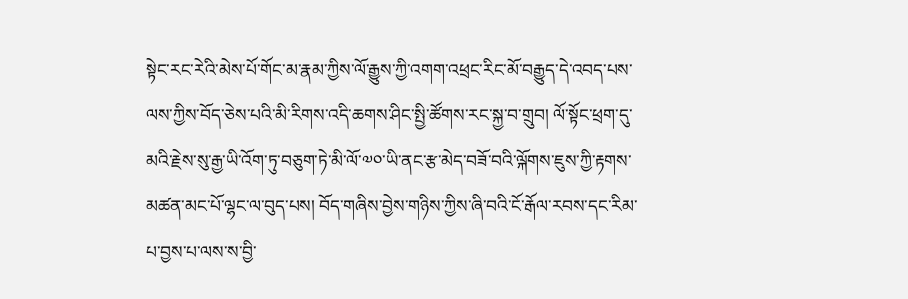སྟེང་རང་རེའི་མེས་པོ་གོང་མ་རྣམ་ཀྱིས་ལོ་རྒྱུས་ཀྱི་འགག་འཕྲང་རིང་མོ་བརྒྱུད་དེ་འབད་པས་ལས་ཀྱིས་བོད་ཅེས་པའི་མི་རིགས་འདི་ཆགས་ཤིང་སྤྱི་ཚོགས་རང་སྐྱ་བ་གྲུབ། ལོ་སྟོང་ཕྲག་དུ་མའི་རྗེས་སུ་རྒྱ་ཡི་འོག་ཏུ་བཅུག་ཏེ་མི་ལོ་༧༠་ཡི་ནང་རྩ་མེད་བཟོ་བའི་ལྐོགས་ཇུས་ཀྱི་རྟགས་མཚན་མང་པོ་ལྷང་ལ་བུད་པས། བོད་གཞིས་བྱེས་གཉིས་ཀྱིས་ཞི་བའི་ངོ་རྒོལ་རབས་དང་རིམ་པ་བྱས་པ་ལས་ས་བྱི་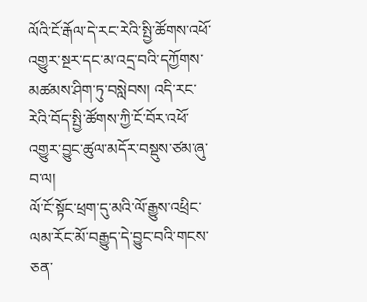ལོའི་ངོ་རྒོལ་དེ་རང་རེའི་སྤྱི་ཚོགས་འཕོ་འགྱུར་སྔར་དང་མ་འདྲ་བའི་དཀྱོགས་མཚམས་ཤིག་ཏུ་བསླེབས། འདི་རང་རེའི་བོད་སྤྱི་ཚོགས་ཀྱི་ངོ་བོར་འཕོ་འགྱུར་བྱུང་ཚུལ་མདོར་བསྡུས་ཙམ་ཞུ་བ་ལ།
ལོ་ངོ་སྟོང་ཕྲག་དུ་མའི་ལོ་རྒྱུས་འཕྲིང་ལམ་རོང་མོ་བརྒྱུད་དེ་བྱུང་བའི་གངས་ཅན་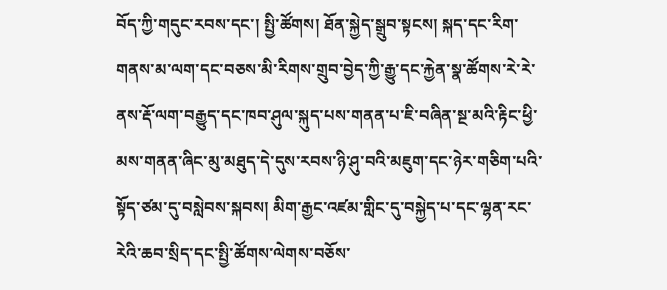བོད་ཀྱི་གདུང་རབས་དང་། སྤྱི་ཚོགས། ཐོན་སྐྱེད་སྒྲུབ་སྟངས། སྐད་དང་རིག་གནས་མ་ལག་དང་བཅས་མི་རིགས་གྲུབ་བྱེད་ཀྱི་རྒྱུ་དང་རྐྱེན་སྣ་ཚོགས་རེ་རེ་ནས་རྡོ་ལག་བརྒྱུད་དང་ཁབ་ཤུལ་སྐུད་པས་གནན་པ་ཇི་བཞིན་སྔ་མའི་རྟིང་ཕྱི་མས་གནན་ཞིང་མུ་མཐུད་དེ་དུས་རབས་ཉི་ཤུ་བའི་མཇུག་དང་ཉེར་གཅིག་པའི་སྟོད་ཙམ་དུ་བསླེབས་སྐབས། མིག་རྒྱང་འཛམ་གླིང་དུ་བསྐྱེད་པ་དང་ལྷན་རང་རེའི་ཆབ་སྲིད་དང་སྤྱི་ཚོགས་ལེགས་བཅོས་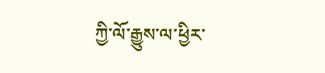ཀྱི་ལོ་རྒྱུས་ལ་ཕྱིར་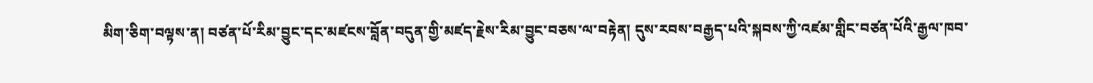མིག་ཅིག་བལྟས་ན། བཙན་པོ་རིམ་བྱུང་དང་མཛངས་བློན་བདུན་གྱི་མཛད་རྗེས་རིམ་བྱུང་བཅས་ལ་བརྟེན། དུས་རབས་བརྒྱད་པའི་སྐབས་ཀྱི་འཛམ་གླིང་བཙན་པོའི་རྒྱལ་ཁབ་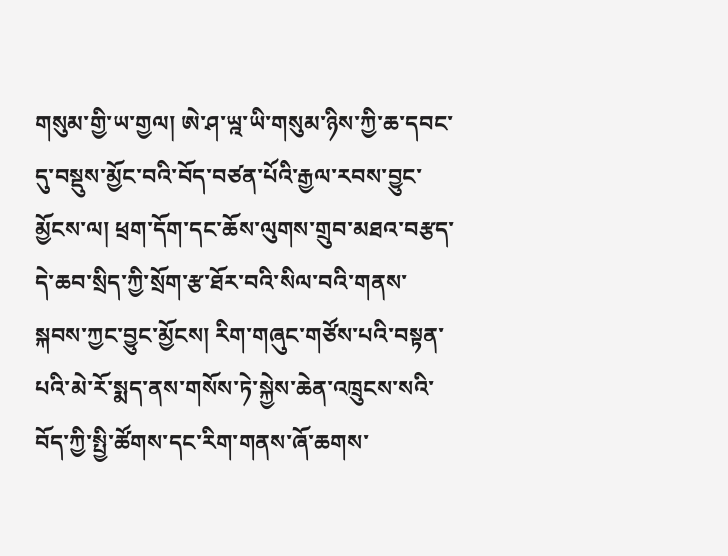གསུམ་གྱི་ཡ་གྱལ། ཨེ་ཤ་ཡྰ་ཡི་གསུམ་ཉིས་ཀྱི་ཆ་དབང་དུ་བསྡུས་མྱོང་བའི་བོད་བཙན་པོའི་རྒྱལ་རབས་བྱུང་མྱོངས་ལ། ཕྲག་དོག་དང་ཆོས་ལུགས་གྲུབ་མཐའ་བརྩད་དེ་ཆབ་སྲིད་ཀྱི་སྲོག་རྩ་ཐོར་བའི་སིལ་བའི་གནས་སྐབས་ཀྱང་བྱུང་མྱོངས། རིག་གཞུང་གཙོས་པའི་བསྟན་པའི་མེ་རོ་སྨད་ནས་གསོས་ཏེ་སྐྱེས་ཆེན་འཁྲུངས་སའི་བོད་ཀྱི་སྤྱི་ཚོགས་དང་རིག་གནས་ཞོ་ཆགས་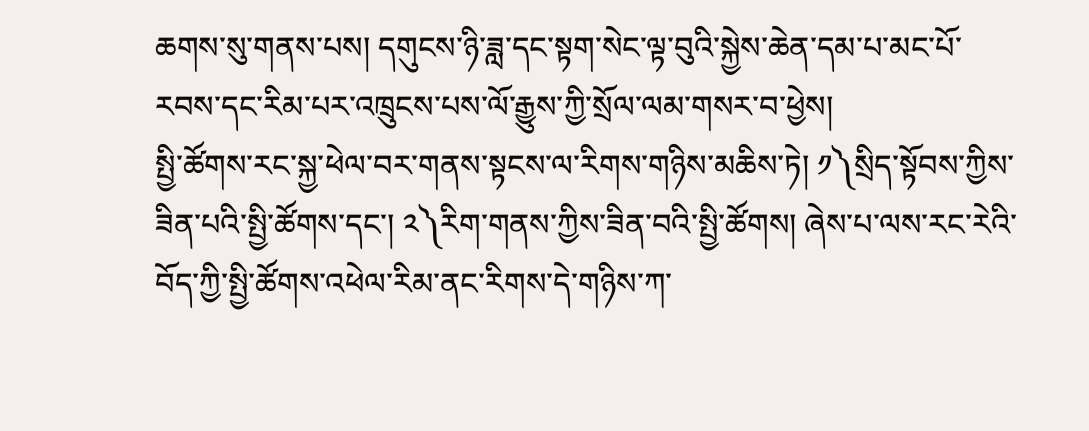ཆགས་སུ་གནས་པས། དགུངས་ཉི་ཟླ་དང་སྟག་སེང་ལྟ་བུའི་སྐྱེས་ཆེན་དམ་པ་མང་པོ་རབས་དང་རིམ་པར་འཁྲུངས་པས་ལོ་རྒྱུས་ཀྱི་སྲོལ་ལམ་གསར་བ་ཕྱེས།
སྤྱི་ཚོགས་རང་སྐྱ་ཕེལ་བར་གནས་སྟངས་ལ་རིགས་གཉིས་མཆིས་ཏེ། ༡༽སྲིད་སྟོབས་ཀྱིས་ཟིན་པའི་སྤྱི་ཚོགས་དང་། ༢༽རིག་གནས་ཀྱིས་ཟིན་བའི་སྤྱི་ཚོགས། ཞེས་པ་ལས་རང་རེའི་བོད་ཀྱི་སྤྱི་ཚོགས་འཕེལ་རིམ་ནང་རིགས་དེ་གཉིས་ཀ་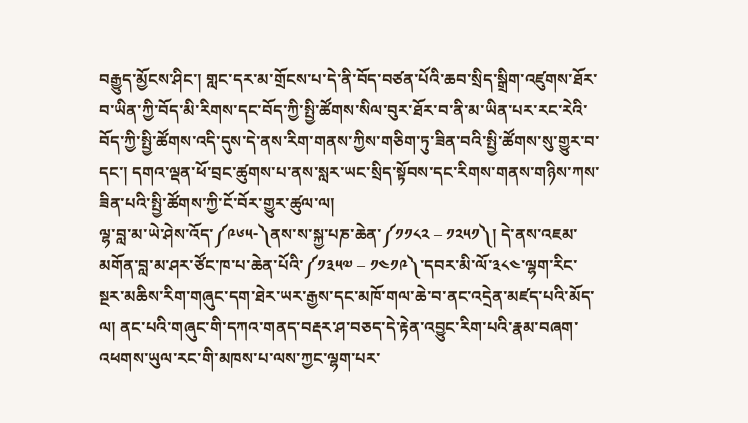བརྒྱུད་མྱོངས་ཤིང་། གླང་དར་མ་གྲོངས་པ་དེ་ནི་བོད་བཙན་པོའི་ཆབ་སྲིད་སྒྲིག་འཛུགས་ཐོར་བ་ཡིན་ཀྱི་བོད་མི་རིགས་དང་བོད་ཀྱི་སྤྱི་ཚོགས་སིལ་བུར་ཐོར་བ་ནི་མ་ཡིན་པར་རང་རེའི་བོད་ཀྱི་སྤྱི་ཚོགས་འདི་དུས་དེ་ནས་རིག་གནས་ཀྱིས་གཅིག་ཏུ་ཟིན་བའི་སྤྱི་ཚོགས་སུ་གྱུར་བ་དང་། དགའ་ལྡན་ཕོ་བྲང་ཚུགས་པ་ནས་སླར་ཡང་སྲིད་སྟོབས་དང་རིགས་གནས་གཉིས་ཀས་ཟིན་པའི་སྤྱི་ཚོགས་ཀྱི་ངོ་བོར་གྱུར་ཚུལ་ལ།
ལྷ་བླ་མ་ཡེ་ཤེས་འོད་༼༩༦༥-༽ནས་ས་སྐྱ་པཎ་ཆེན་༼༡༡༨༢ – ༡༢༥༡༽། དེ་ནས་འཇམ་མགོན་བླ་མ་ཤར་ཙོང་ཁ་པ་ཆེན་པོའི་༼༡༣༥༧ – ༡༤༡༩༽་དབར་མི་ལོ་༣༨༤་ལྷག་རིང་སྔར་མཆིས་རིག་གཞུང་དག་ཐེར་ཡར་རྒྱས་དང་མཁོ་གལ་ཆེ་བ་ནང་འདྲེན་མཛད་པའི་མོད་ལ། ནང་པའི་གཞུང་གི་དཀའ་གནད་བརྡར་ཤ་བཅད་དེ་རྟེན་འབྱུང་རིག་པའི་རྣམ་བཞག་འཕགས་ཡུལ་རང་གི་མཁས་པ་ལས་ཀྱང་ལྷག་པར་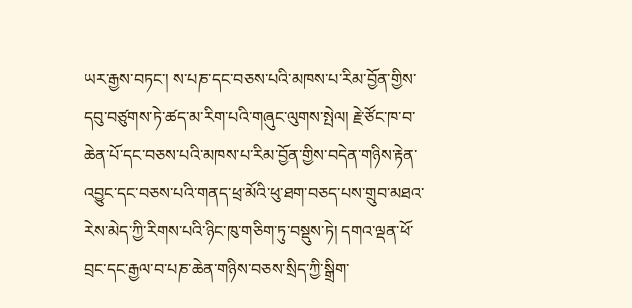ཡར་རྒྱས་བཏང་། ས་པཎ་དང་བཅས་པའི་མཁས་པ་རིམ་བྱོན་གྱིས་དབུ་བཙུགས་ཏེ་ཚད་མ་རིག་པའི་གཞུང་ལུགས་སྤེལ། རྗེ་ཙོང་ཁ་བ་ཆེན་པོ་དང་བཅས་པའི་མཁས་པ་རིམ་བྱོན་གྱིས་བདེན་གཉིས་རྟེན་འབྱུང་དང་བཅས་པའི་གནད་ཕྲ་མོའི་ཕུ་ཐག་བཅད་པས་གྲུབ་མཐའ་རེས་མེད་ཀྱི་རིགས་པའི་ཉིང་ཁུ་གཅིག་ཏུ་བསྡུས་ཏེ། དགའ་ལྡན་ཕོ་བྲང་དང་རྒྱལ་བ་པཎ་ཆེན་གཉིས་བཅས་སྲིད་ཀྱི་སྒྲིག་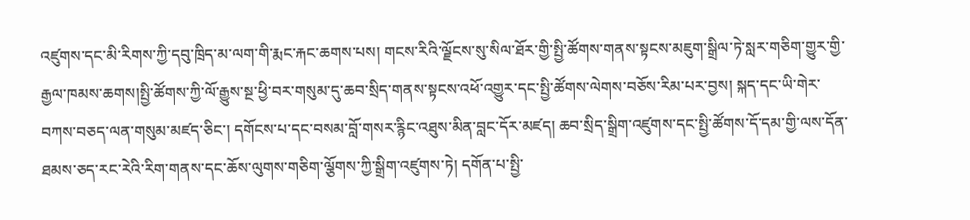འཛུགས་དང་མི་རིགས་ཀྱི་དབུ་ཁྲིད་མ་ལག་གི་རྨང་རྐང་ཆགས་པས། གངས་རིའི་ལྗོངས་སུ་སིལ་ཐོར་གྱི་སྤྱི་ཚོགས་གནས་སྟངས་མཇུག་སྒྲིལ་ཏེ་སླར་གཅིག་གྱུར་གྱི་རྒྱལ་ཁམས་ཆགས།སྤྱི་ཚོགས་ཀྱི་ལོ་རྒྱུས་སྔ་ཕྱི་བར་གསུམ་དུ་ཆབ་སྲིད་གནས་སྟངས་འཕོ་འགྱུར་དང་སྤྱི་ཚོགས་ལེགས་བཅོས་རིམ་པར་བྱས། སྐད་དང་ཡི་གེར་བཀས་བཅད་ལན་གསུམ་མཛད་ཅིང་། དགོངས་པ་དང་བསམ་བློ་གསར་རྙིང་འཐུས་མིན་བླང་དོར་མཛད། ཆབ་སྲིད་སྒྲིག་འཛུགས་དང་སྤྱི་ཚོགས་དོ་དམ་གྱི་ལས་དོན་ཐམས་ཅད་རང་རེའི་རིག་གནས་དང་ཆོས་ལུགས་གཅིག་ལྕོགས་ཀྱི་སྒྲིག་འཛུགས་ཏེ། དགོན་པ་སྤྱི་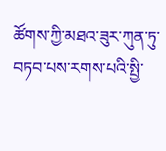ཚོགས་ཀྱི་མཐའ་ཟུར་ཀུན་ཏུ་བཏབ་པས་རགས་པའི་སྤྱི་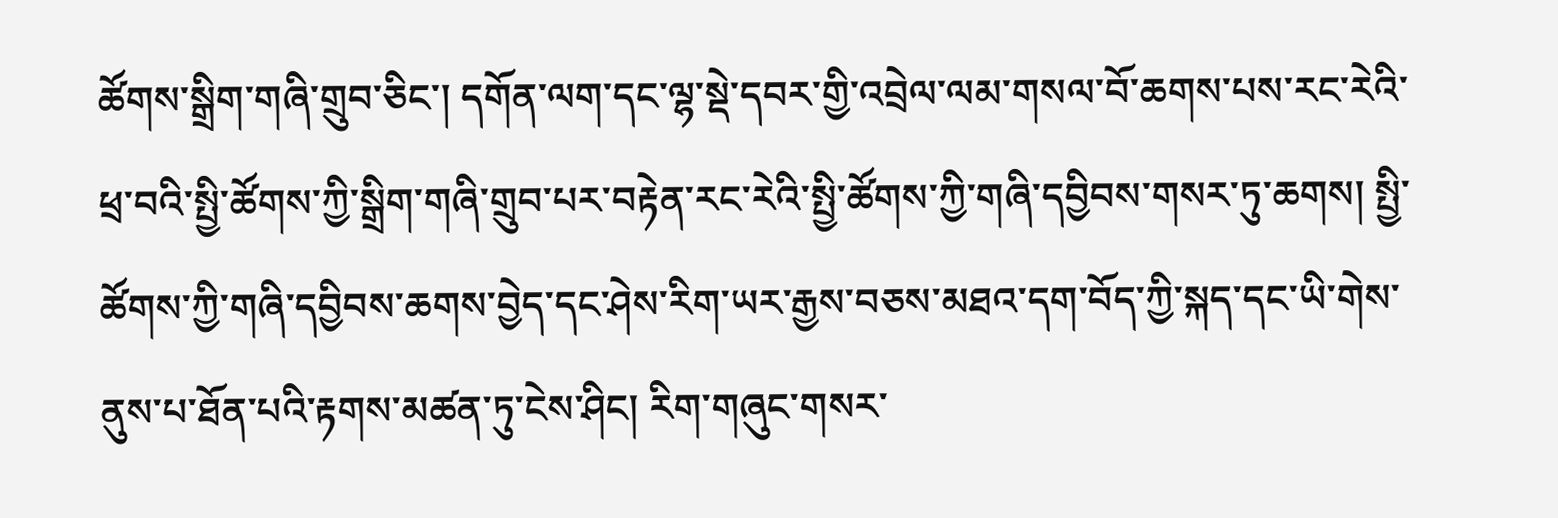ཚོགས་སྒྲིག་གཞི་གྲུབ་ཅིང་། དགོན་ལག་དང་ལྷ་སྡེ་དབར་གྱི་འབྲེལ་ལམ་གསལ་བོ་ཆགས་པས་རང་རེའི་ཕྲ་བའི་སྤྱི་ཚོགས་ཀྱི་སྒྲིག་གཞི་གྲུབ་པར་བརྟེན་རང་རེའི་སྤྱི་ཚོགས་ཀྱི་གཞི་དབྱིབས་གསར་ཏུ་ཆགས། སྤྱི་ཚོགས་ཀྱི་གཞི་དབྱིབས་ཆགས་བྱེད་དང་ཤེས་རིག་ཡར་རྒྱས་བཅས་མཐའ་དག་བོད་ཀྱི་སྐད་དང་ཡི་གེས་ནུས་པ་ཐོན་པའི་རྟགས་མཚན་ཏུ་ངེས་ཤིང། རིག་གཞུང་གསར་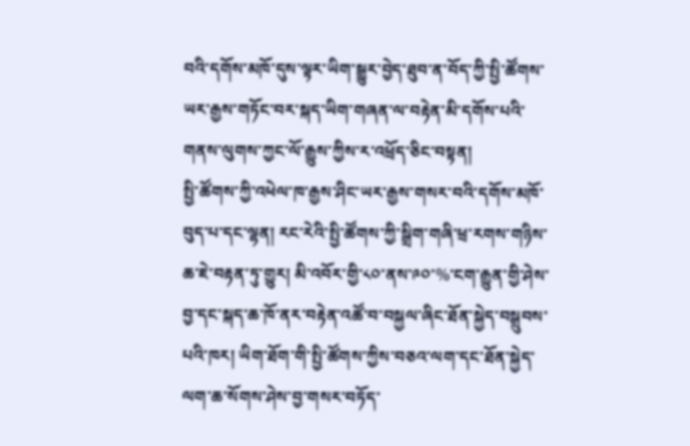བའི་དགོས་མཁོ་དུས་ལྟར་ཡིག་སྒྱུར་བྱེད་ཐུབ་ན་བོད་ཀྱི་སྤྱི་ཚོགས་ཡར་རྒྱས་གཏོང་བར་སྐད་ཡིག་གཞན་ལ་བརྟེན་མི་དགོས་པའི་གནས་ལུགས་ཀྱང་ལོ་རྒྱུས་ཀྱིས་ར་འཕྲོད་ཅིང་བསྟན།
སྤྱི་ཚོགས་ཀྱི་འཕེལ་ཁ་རྒྱས་ཤིང་ཡར་རྒྱས་གསར་བའི་དགོས་མཁོ་བུད་པ་དང་ལྷན། རང་རེའི་སྤྱི་ཚོགས་ཀྱི་སྒྲིག་གཞི་ཕྲ་རགས་གཉིས་ཆ་ཇེ་བརྟན་ཏུ་གྱུར། མི་འབོར་གྱི་༨༠་ནས་༩༠་%་ངག་རྒྱུན་གྱི་ཤེས་བྱ་དང་སྐད་ཆ་ཁོ་ནར་བརྟེན་འཚོ་བ་བསྐྱལ་ཞིང་ཐོན་སྐྱེད་བསྒྲུབས་པའི་ཁར། ཡིག་ཐོག་གི་སྤྱི་ཚོགས་ཀྱིས་བཅའ་ལག་དང་ཐོན་སྐྱེད་ལག་ཆ་སོགས་ཤེས་བྱ་གསར་བཏོད་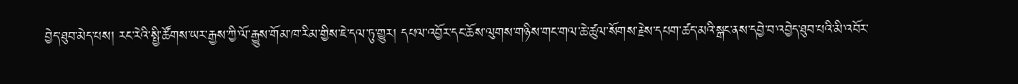བྱེད་ཐུབ་མེད་པས། རང་རེའི་སྤྱི་ཚོགས་ཡར་རྒྱས་ཀྱི་ལོ་རྒྱུས་གོམ་ཁ་རིམ་གྱིས་ཇེ་དལ་ཏུ་གྱུར། དཔལ་འབྱོར་དང་ཆོས་ལུགས་གཉིས་གང་གལ་ཆེ་ཚུལ་སོགས་རྗེས་དཔག་ཚད་མའི་སྒང་ནས་དབྱེ་བ་འབྱེད་ཐུབ་པའི་མི་འབོར་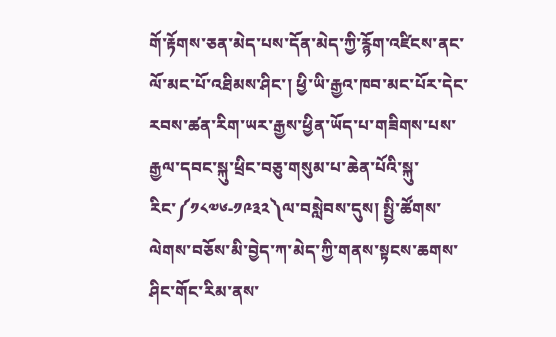གོ་རྟོགས་ཅན་མེད་པས་དོན་མེད་ཀྱི་རྙོག་འཛིངས་ནང་ལོ་མང་པོ་འཐིམས་ཤིང་། ཕྱི་ཡི་རྒྱའ་ཁབ་མང་པོར་དེང་རབས་ཚན་རིག་ཡར་རྒྱས་ཕྱིན་ཡོད་པ་གཟིགས་པས་རྒྱལ་དབང་སྐུ་ཕྲིང་བཅུ་གསུམ་པ་ཆེན་པོའི་སྐུ་རིང་༼༡༨༧༦-༡༩༣༢༽ལ་བསླེབས་དུས། སྤྱི་ཚོགས་ལེགས་བཅོས་མི་བྱེད་ཀ་མེད་ཀྱི་གནས་སྟངས་ཆགས་ཤིང་གོང་རིམ་ནས་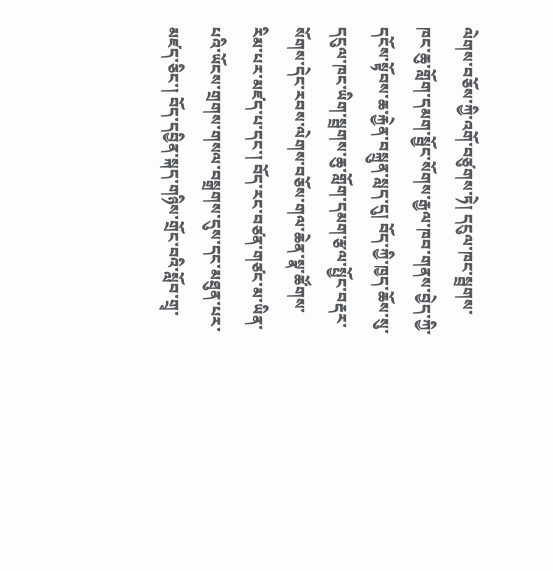ལེགས་བཅོས་ཀྱི་འགོ་བཙུགས་ཏེ། དངུལ་ཁང་སྦྲགས་ཁང་ཆུ་གློག་དམག་སྦྱོང་སོགས་རྒྱལ་ཁབ་གནས་བྱེད་ཀྱི་དངོས་སྟོབས་ཆ་རྐྱེན་བསྐྲུན་སླད་དུ། བོད་ཀྱི་ཁྱད་ཆོས་སུ་དངུལ་ཁང་ཡིག་སྦྲགས་ཆུ་གློག་དམག་རྩལ་སྤྱོང་བརྡར་སོགས་དེང་རབས་ལེགས་བཅོས་གལ་ཆེན་སྣ་ཚོགས་རིམ་པར་མཛད་པ་དང་། བོད་རང་བཙན་གཙང་མ་ཡིན་པའི་ཡོངས་གྲགས་གསལ་བསྒྲགས་དུས་དང་མཐུན་པར་མཛད་ཅིང་། བོད་དབྱིན་སྐད་གཉིས་གྲོང་བའི་སློབ་གྲྭ་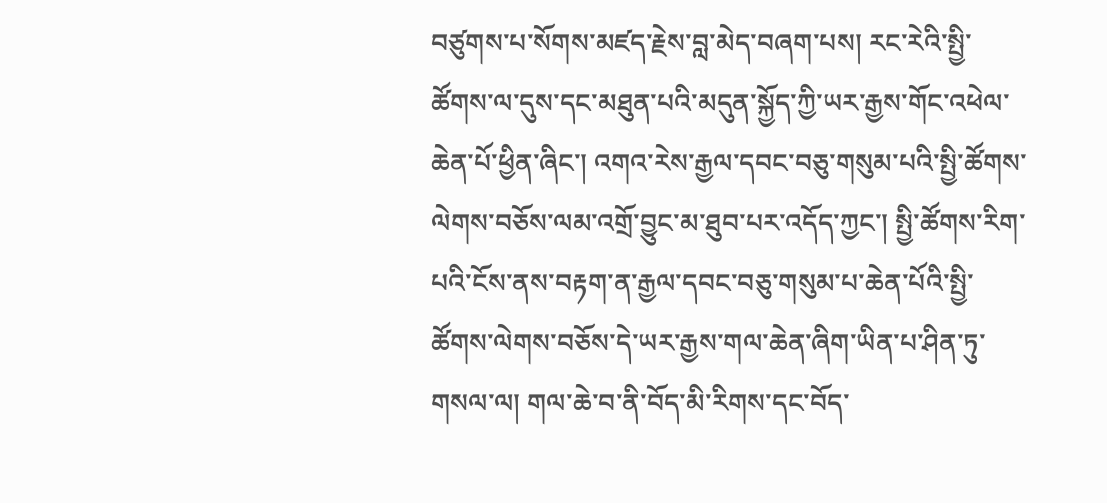བཙུགས་པ་སོགས་མཛད་རྗེས་བླ་མེད་བཞག་པས། རང་རེའི་སྤྱི་ཚོགས་ལ་དུས་དང་མཐུན་པའི་མདུན་སྐྱོད་ཀྱི་ཡར་རྒྱས་གོང་འཕེལ་ཆེན་པོ་ཕྱིན་ཞིང་། འགའ་རེས་རྒྱལ་དབང་བཅུ་གསུམ་པའི་སྤྱི་ཚོགས་ལེགས་བཅོས་ལམ་འགྲོ་བྱུང་མ་ཐུབ་པར་འདོད་ཀྱང་། སྤྱི་ཚོགས་རིག་པའི་ངོས་ནས་བརྟག་ན་རྒྱལ་དབང་བཅུ་གསུམ་པ་ཆེན་པོའི་སྤྱི་ཚོགས་ལེགས་བཅོས་དེ་ཡར་རྒྱས་གལ་ཆེན་ཞིག་ཡིན་པ་ཤིན་ཏུ་གསལ་ལ། གལ་ཆེ་བ་ནི་བོད་མི་རིགས་དང་བོད་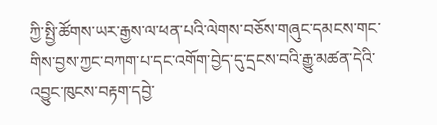ཀྱི་སྤྱི་ཚོགས་ཡར་རྒྱས་ལ་ཕན་པའི་ལེགས་བཅོས་གཞུང་དམངས་གང་གིས་བྱས་ཀྱང་བཀག་པ་དང་འགོག་བྱེད་དུ་དྲངས་བའི་རྒྱུ་མཚན་དེའི་འབྱུང་ཁུངས་བརྟག་དབྱེ་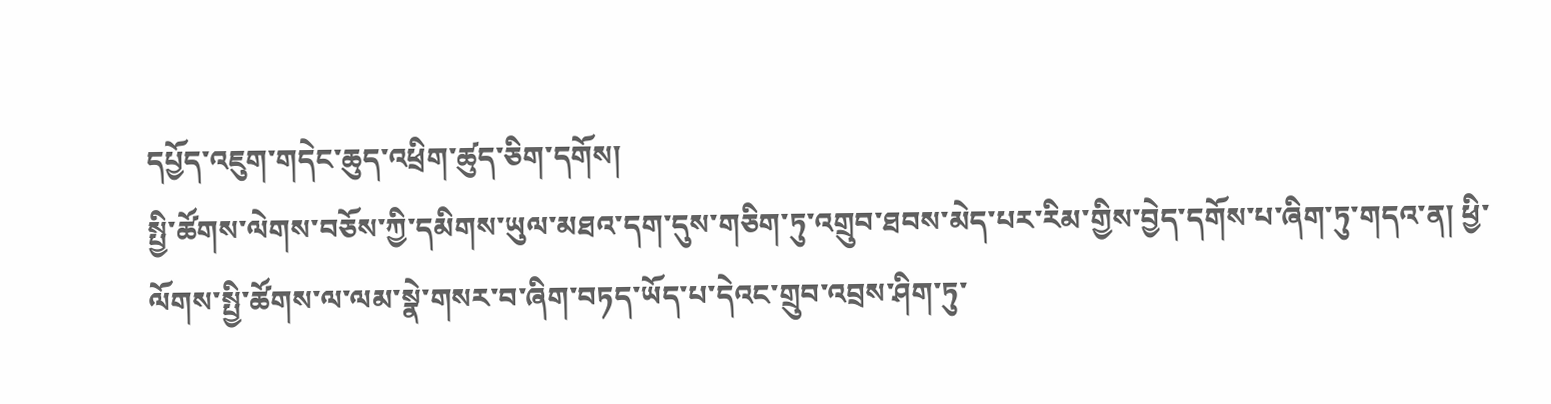དཔྱོད་འཇུག་གདེང་ཆུད་འཕྲིག་ཚུད་ཅིག་དགོས།
སྤྱི་ཚོགས་ལེགས་བཅོས་ཀྱི་དམིགས་ཡུལ་མཐའ་དག་དུས་གཅིག་ཏུ་འགྲུབ་ཐབས་མེད་པར་རིམ་གྱིས་བྱེད་དགོས་པ་ཞིག་ཏུ་གདའ་ན། ཕྱི་ལོགས་སྤྱི་ཚོགས་ལ་ལམ་སྣེ་གསར་བ་ཞིག་བཏད་ཡོད་པ་དེའང་གྲུབ་འབྲས་ཤིག་ཏུ་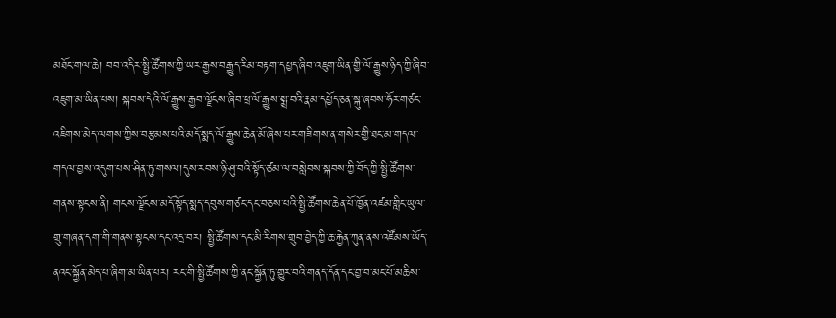མཐོང་གལ་ཆེ། བབ་འདིར་སྤྱི་ཚོགས་ཀྱི་ཡར་རྒྱས་བརྒྱུད་རིམ་བརྟག་དཔྱད་ཞིབ་འཇུག་ཡིན་གྱི་ལོ་རྒྱུས་ཉིད་ཀྱི་ཞིབ་འཇུག་མ་ཡིན་པས། སྐབས་དེའི་ལོ་རྒྱུས་རྒྱབ་ལྗོངས་ཞིབ་ཕྲ་ལོ་རྒྱུས་སྨྲ་བའི་རྣམ་དཔྱོད་ཅན་སྐུ་ཞབས་ཧོར་གཙང་འཇིགས་མེད་ལགས་ཀྱིས་བརྩམས་པའི་མདོ་སྨད་ལོ་རྒྱུས་ཆེན་མོ་ཞེས་པར་གཟིགས་ན་གསེར་གྱི་ཐང་མ་གདལ་གདལ་བྱས་འདུག་པས་ཤིན་ཏུ་གསལ།དུས་རབས་ཉི་ཤུ་བའི་སྟོད་ཙམ་ལ་བསླེབས་སྐབས་ཀྱི་བོད་ཀྱི་སྤྱི་ཚོགས་གནས་སྟངས་ནི། གངས་ལྗོངས་མདོ་སྟོད་སྨད་དབུས་གཙང་དང་བཅས་པའི་སྤྱི་ཚོགས་ཆེན་པོ་ཁྱོན་འཛམ་གླིང་ཡུལ་གྲུ་གཞན་དག་གི་གནས་སྟངས་དང་འདྲ་བར། སྤྱི་ཚོགས་དང་མི་རིགས་གྲུབ་བྱེད་ཀྱི་ཆ་རྐྱེན་ཀུན་ནས་འཛོམས་ཡོད་ནའང་སྐྱོན་མེད་པ་ཞིག་མ་ཡིན་པར། རང་གི་སྤྱི་ཚོགས་ཀྱི་ནང་སྐྱོན་ཏུ་གྱུར་བའི་གནད་དོན་དང་བྱ་བ་མང་པོ་མཆིས་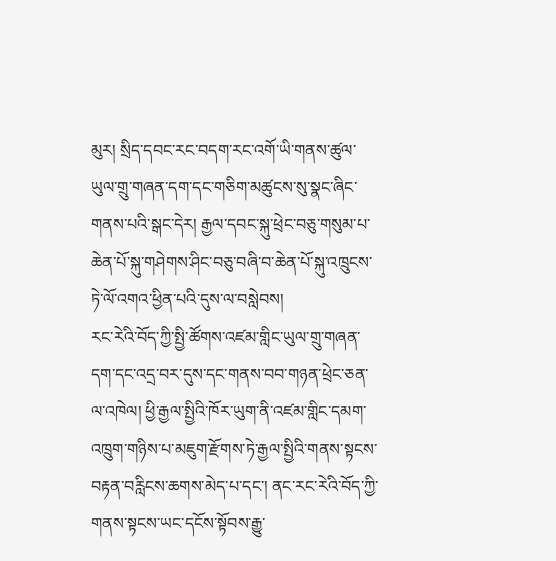མུར། སྲིད་དབང་རང་བདག་རང་འགོ་ཡི་གནས་ཚུལ་ཡུལ་གྲུ་གཞན་དག་དང་གཅིག་མཚུངས་སུ་སྣང་ཞིང་གནས་པའི་སྒང་དེར། རྒྱལ་དབང་སྐུ་ཕྲེང་བཅུ་གསུམ་པ་ཆེན་པོ་སྐུ་གཤེགས་ཤིང་བཅུ་བཞི་བ་ཆེན་པོ་སྐུ་འཁྲུངས་ཏེ་ལོ་འགའ་ཕྱིན་པའི་དུས་ལ་བསླེབས།
རང་རེའི་བོད་ཀྱི་སྤྱི་ཚོགས་འཛམ་གླིང་ཡུལ་གྲུ་གཞན་དག་དང་འདྲ་བར་དུས་དང་གནས་བབ་གཉན་ཕྲེང་ཅན་ལ་འཁེལ། ཕྱི་རྒྱལ་སྤྱིའི་ཁོར་ཡུག་ནི་འཛམ་གླིང་དམག་འཁྲུག་གཉིས་པ་མཇུག་རྫོགས་ཏེ་རྒྱལ་སྤྱིའི་གནས་སྟངས་བརྟན་བརླིངས་ཆགས་མེད་པ་དང་། ནང་རང་རེའི་བོད་ཀྱི་གནས་སྟངས་ཡང་དངོས་སྟོབས་རྒྱུ་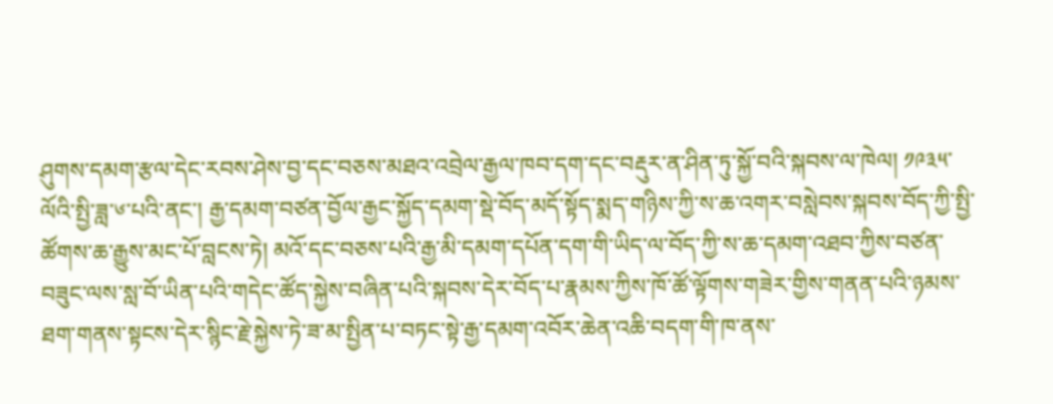ཤུགས་དམག་རྩལ་དེང་རབས་ཤེས་བྱ་དང་བཅས་མཐའ་འབྲེལ་རྒྱལ་ཁབ་དག་དང་བརྡུར་ན་ཤིན་ཏུ་སྐྱོ་བའི་སྐབས་ལ་ཁེལ། ༡༩༣༥་ལོའི་སྤྱི་ཟླ་༦་པའི་ནང་། རྒྱ་དམག་བཙན་བྱོལ་རྒྱང་སྐྱོད་དམག་སྡེ་བོད་མདོ་སྟོད་སྨད་གཉིས་ཀྱི་ས་ཆ་འགར་བསླེབས་སྐབས་བོད་ཀྱི་སྤྱི་ཚོགས་ཆ་རྒྱུས་མང་པོ་བླངས་ཏེ། མའོ་དང་བཅས་པའི་རྒྱ་མི་དམག་དཔོན་དག་གི་ཡིད་ལ་བོད་ཀྱི་ས་ཆ་དམག་འཐབ་ཀྱིས་བཙན་བཟུང་ལས་སླ་བོ་ཡིན་པའི་གདེང་ཚོད་སྐྱེས་བཞིན་པའི་སྐབས་དེར་བོད་པ་རྣམས་ཀྱིས་ཁོ་ཚོ་ལྟོགས་གཟེར་གྱིས་གནན་པའི་ཉམས་ཐག་གནས་སྟངས་དེར་སྙིང་རྗེ་སྐྱེས་ཏེ་ཟ་མ་སྤྱིན་པ་བཏང་སྟེ་རྒྱ་དམག་འབོར་ཆེན་འཆི་བདག་གི་ཁ་ནས་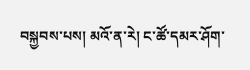བསྐྱབས་པས། མའོ་ན་རེ། ང་ཚོ་དམར་ཤོག་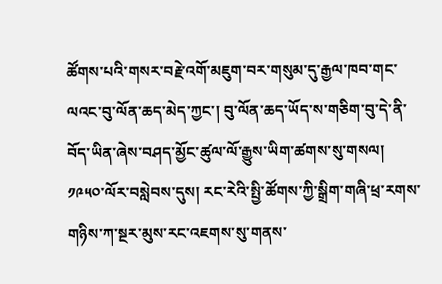ཚོགས་པའི་གསར་བརྗེ་འགོ་མཇུག་བར་གསུམ་དུ་རྒྱལ་ཁབ་གང་ལའང་བུ་ལོན་ཆད་མེད་ཀྱང་། བུ་ལོན་ཆད་ཡོད་ས་གཅིག་བུ་དེ་ནི་བོད་ཡིན་ཞེས་བཤད་མྱོང་ཚུལ་ལོ་རྒྱུས་ཡིག་ཚགས་སུ་གསལ།
༡༩༥༠་ལོར་བསླེབས་དུས། རང་རེའི་སྤྱི་ཚོགས་ཀྱི་སྒྲིག་གཞི་ཕྲ་རགས་གཉིས་ཀ་སྔར་མུས་རང་འཇགས་སུ་གནས་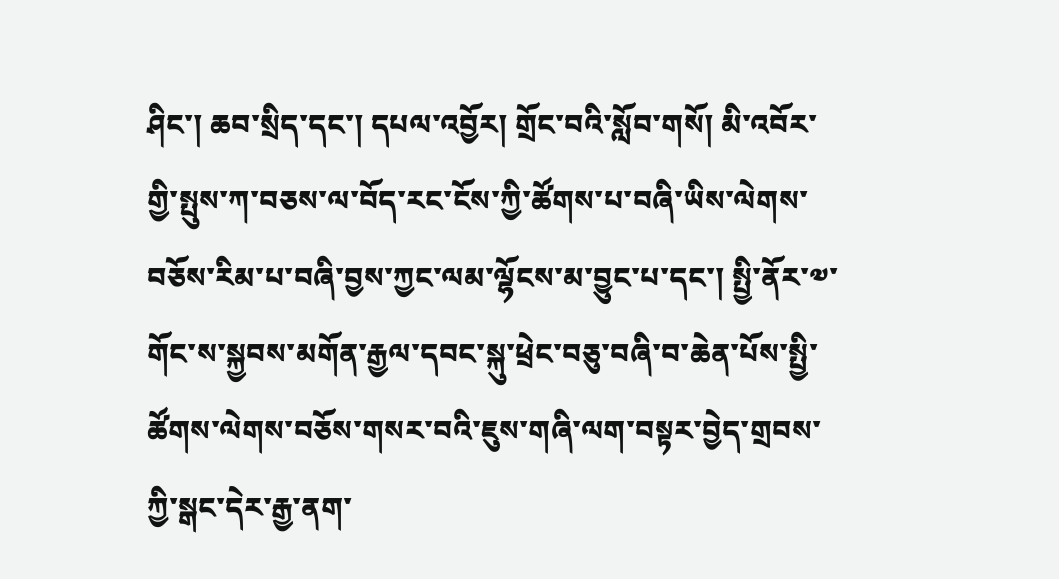ཤིང་། ཆབ་སྲིད་དང་། དཔལ་འབྱོར། གྲོང་བའི་སློབ་གསོ། མི་འབོར་གྱི་སྤུས་ཀ་བཅས་ལ་བོད་རང་ངོས་ཀྱི་ཚོགས་པ་བཞི་ཡིས་ལེགས་བཅོས་རིམ་པ་བཞི་བྱས་ཀྱང་ལམ་ལྷོངས་མ་བྱུང་པ་དང་། སྤྱི་ནོར་༧་གོང་ས་སྐྱབས་མགོན་རྒྱལ་དབང་སྐུ་ཕྲེང་བཅུ་བཞི་བ་ཆེན་པོས་སྤྱི་ཚོགས་ལེགས་བཅོས་གསར་བའི་ཇུས་གཞི་ལག་བསྟར་བྱེད་གྲབས་ཀྱི་སྒང་དེར་རྒྱ་ནག་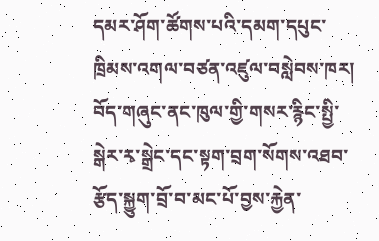དམར་ཤོག་ཚོགས་པའི་དམག་དཔུང་ཁྲིམས་འགལ་བཙན་འཛུལ་བསླེབས་ཁར། བོད་གཞུང་ནང་ཁུལ་གྱི་གསར་རྙིང་སྤྱི་སྒེར་རྭ་སྒྲེང་དང་སྟག་བྲག་སོགས་འཐབ་རྩོད་སྐྱུག་བྲོ་བ་མང་པོ་བྱས་རྐྱེན་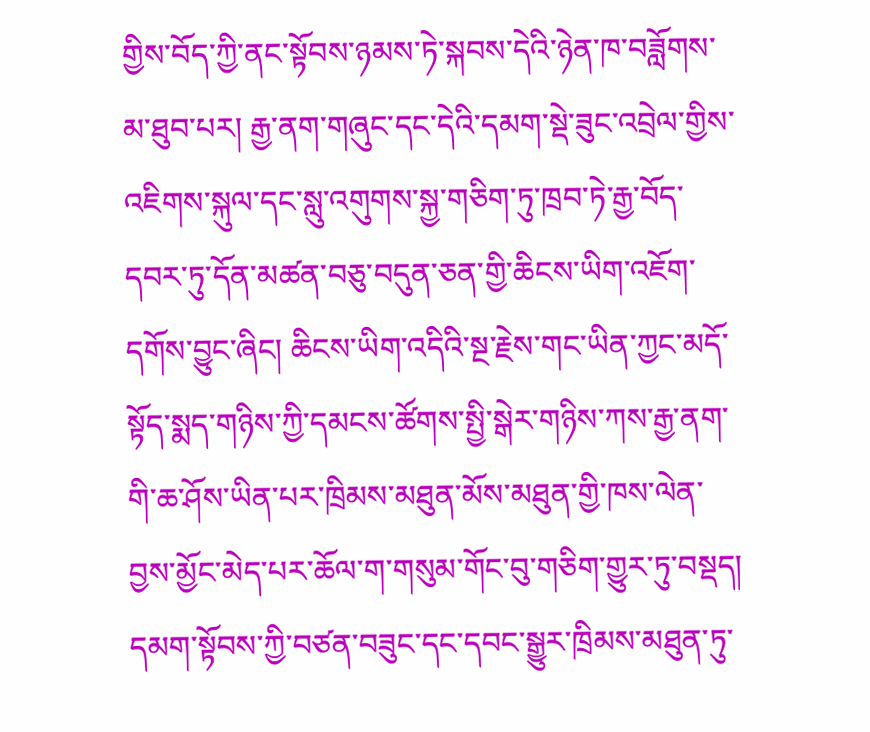གྱིས་བོད་ཀྱི་ནང་སྟོབས་ཉམས་ཏེ་སྐབས་དེའི་ཉེན་ཁ་བཟློགས་མ་ཐུབ་པར། རྒྱ་ནག་གཞུང་དང་དེའི་དམག་སྡེ་ཟུང་འབྲེལ་གྱིས་འཇིགས་སྐུལ་དང་སླུ་འགུགས་སྐྱ་གཅིག་ཏུ་ཁྲབ་ཏེ་རྒྱ་བོད་དབར་ཏུ་དོན་མཚན་བཅུ་བདུན་ཅན་གྱི་ཆིངས་ཡིག་འཇོག་དགོས་བྱུང་ཞིང། ཆིངས་ཡིག་འདིའི་སྔ་རྗེས་གང་ཡིན་ཀྱང་མདོ་སྟོད་སྨད་གཉིས་ཀྱི་དམངས་ཚོགས་སྤྱི་སྒེར་གཉིས་ཀས་རྒྱ་ནག་གི་ཆ་ཤོས་ཡིན་པར་ཁྲིམས་མཐུན་མོས་མཐུན་གྱི་ཁས་ལེན་བྱས་མྱོང་མེད་པར་ཆོལ་ག་གསུམ་གོང་བུ་གཅིག་གྱུར་ཏུ་བསྡད། དམག་སྟོབས་ཀྱི་བཙན་བཟུང་དང་དབང་སྒྱུར་ཁྲིམས་མཐུན་ཏུ་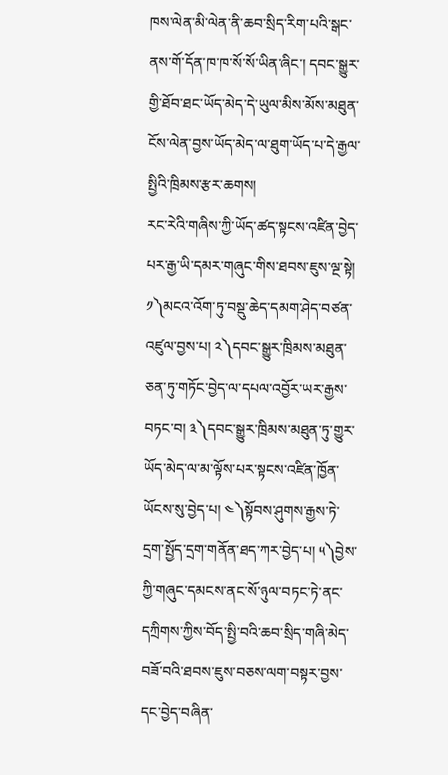ཁས་ལེན་མི་ལེན་ནི་ཆབ་སྲིད་རིག་པའི་སྒང་ནས་གོ་དོན་ཁ་ཁ་སོ་སོ་ཡིན་ཞིང་། དབང་སྒྱུར་གྱི་ཐོབ་ཐང་ཡོད་མེད་དེ་ཡུལ་མིས་མོས་མཐུན་ངོས་ལེན་བྱས་ཡོད་མེད་ལ་ཐུག་ཡོད་པ་དེ་རྒྱལ་སྤྱིའི་ཁྲིམས་རྩར་ཆགས།
རང་རེའི་གཞིས་ཀྱི་ཡོད་ཚད་སྟངས་འཛིན་བྱེད་པར་རྒྱ་ཡི་དམར་གཞུང་གིས་ཐབས་ཇུས་ལྔ་སྟེ། ༡༽མངའ་འོག་ཏུ་བསྡུ་ཆེད་དམག་ཤེད་བཙན་འཛུལ་བྱས་པ། ༢༽དབང་སྒྱུར་ཁྲིམས་མཐུན་ཅན་ཏུ་གཏོང་བྱེད་ལ་དཔལ་འབྱོར་ཡར་རྒྱས་བཏང་བ། ༣༽དབང་སྒྱུར་ཁྲིམས་མཐུན་ཏུ་གྱུར་ཡོད་མེད་ལ་མ་ལྟོས་པར་སྟངས་འཛིན་ཁྱོན་ཡོངས་སུ་བྱེད་པ། ༤༽སྟོབས་ཤུགས་རྒྱས་ཏེ་དྲག་སྤྱོད་དྲག་གནོན་ཐད་ཀར་བྱེད་པ། ༥༽བྱེས་ཀྱི་གཞུང་དམངས་ནང་སོ་ཉུལ་བཏང་ཏེ་ནང་དཀྲིགས་ཀྱིས་བོད་སྤྱི་བའི་ཆབ་སྲིད་གཞི་མེད་བཟོ་བའི་ཐབས་ཇུས་བཅས་ལག་བསྟར་བྱས་དང་བྱེད་བཞིན་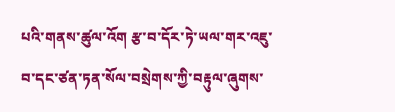པའི་གནས་ཚུལ་འོག རྩ་བ་དོར་ཏེ་ཡལ་གར་འཇུ་བ་དང་ཙན་ཏན་སོལ་བསྲེགས་ཀྱི་བརྟུལ་ཞུགས་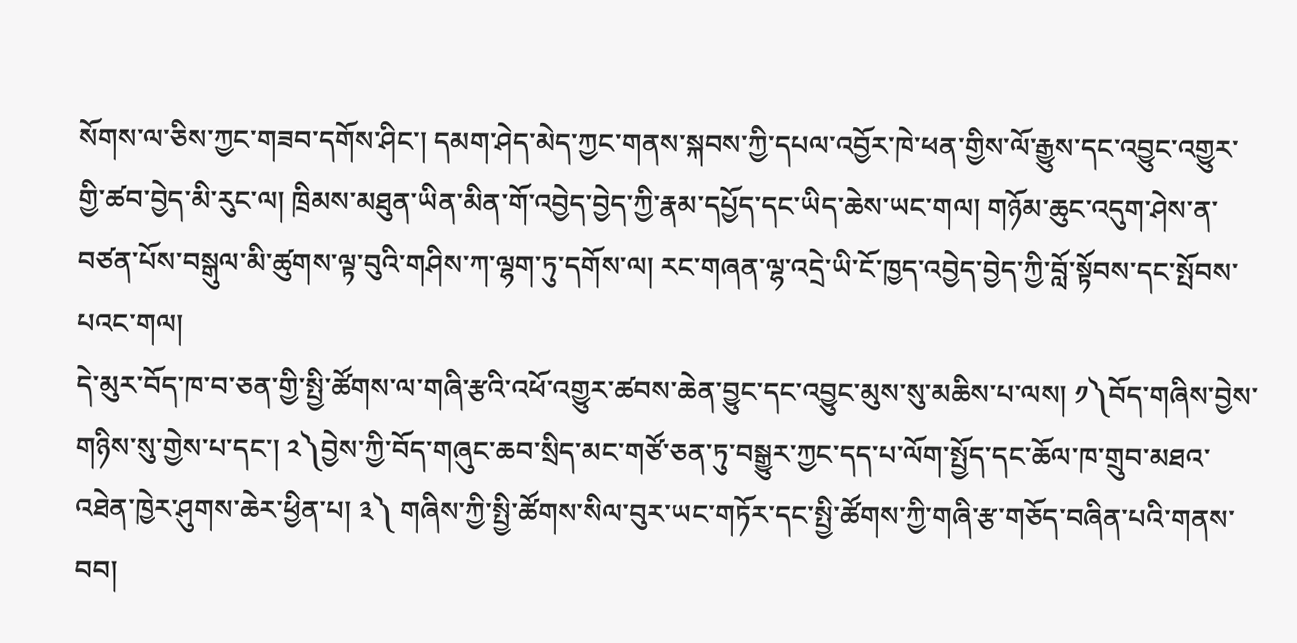སོགས་ལ་ཅིས་ཀྱང་གཟབ་དགོས་ཤིང་། དམག་ཤེད་མེད་ཀྱང་གནས་སྐབས་ཀྱི་དཔལ་འབྱོར་ཁེ་ཕན་གྱིས་ལོ་རྒྱུས་དང་འབྱུང་འགྱུར་གྱི་ཚབ་བྱེད་མི་རུང་ལ། ཁྲིམས་མཐུན་ཡིན་མིན་གོ་འབྱེད་བྱེད་ཀྱི་རྣམ་དཔྱོད་དང་ཡིད་ཆེས་ཡང་གལ། གཉོམ་ཆུང་འདུག་ཤེས་ན་བཙན་པོས་བསྒུལ་མི་ཚུགས་ལྟ་བུའི་གཤིས་ཀ་ལྷག་ཏུ་དགོས་ལ། རང་གཞན་ལྷ་འདྲེ་ཡི་ངོ་ཁྱད་འབྱེད་བྱེད་ཀྱི་བློ་སྟོབས་དང་སྤོབས་པའང་གལ།
དེ་མུར་བོད་ཁ་བ་ཅན་གྱི་སྤྱི་ཚོགས་ལ་གཞི་རྩའི་འཕོ་འགྱུར་ཚབས་ཆེན་བྱུང་དང་འབྱུང་མུས་སུ་མཆིས་པ་ལས། ༡༽བོད་གཞིས་བྱེས་གཉིས་སུ་གྱེས་པ་དང་། ༢༽བྱེས་ཀྱི་བོད་གཞུང་ཆབ་སྲིད་མང་གཙོ་ཅན་ཏུ་བསྒྱུར་ཀྱང་དད་པ་ལོག་སྤྱོད་དང་ཆོལ་ཁ་གྲུབ་མཐའ་འཐེན་ཁྱེར་ཤུགས་ཆེར་ཕྱིན་པ། ༣༽ གཞིས་ཀྱི་སྤྱི་ཚོགས་སིལ་བུར་ཡང་གཏོར་དང་སྤྱི་ཚོགས་ཀྱི་གཞི་རྩ་གཅོད་བཞིན་པའི་གནས་བབ།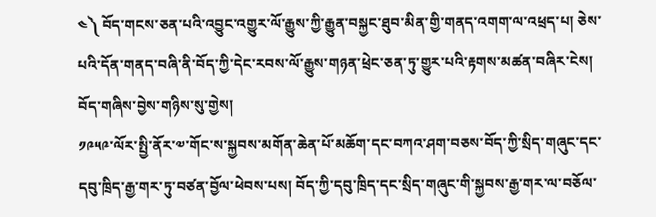༤༽ བོད་གངས་ཅན་པའི་འབྱུང་འགྱུར་ལོ་རྒྱུས་ཀྱི་རྒྱུན་བསྐྱང་ཐུབ་མིན་གྱི་གནད་འགག་ལ་འཕྲད་པ། ཅེས་པའི་དོན་གནད་བཞི་ནི་བོད་ཀྱི་དེང་རབས་ལོ་རྒྱུས་གཉན་ཕྲེང་ཅན་ཏུ་གྱུར་པའི་རྟགས་མཚན་བཞིར་ངེས།
བོད་གཞིས་བྱེས་གཉིས་སུ་གྱེས།
༡༩༥༩་ལོར་སྤྱི་ནོར་༧་གོང་ས་སྐྱབས་མགོན་ཆེན་པོ་མཆོག་དང་བཀའ་ཤག་བཅས་བོད་ཀྱི་སྲིད་གཞུང་དང་དབུ་ཁྲིད་རྒྱ་གར་ཏུ་བཙན་བྱོལ་ཕེབས་པས། བོད་ཀྱི་དབུ་ཁྲིད་དང་སྲིད་གཞུང་གི་སྐྱབས་རྒྱ་གར་ལ་བཅོལ་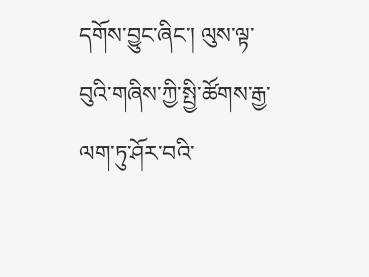དགོས་བྱུང་ཞིང་། ལུས་ལྟ་བུའི་གཞིས་ཀྱི་སྤྱི་ཚོགས་རྒྱ་ལག་ཏུ་ཤོར་བའི་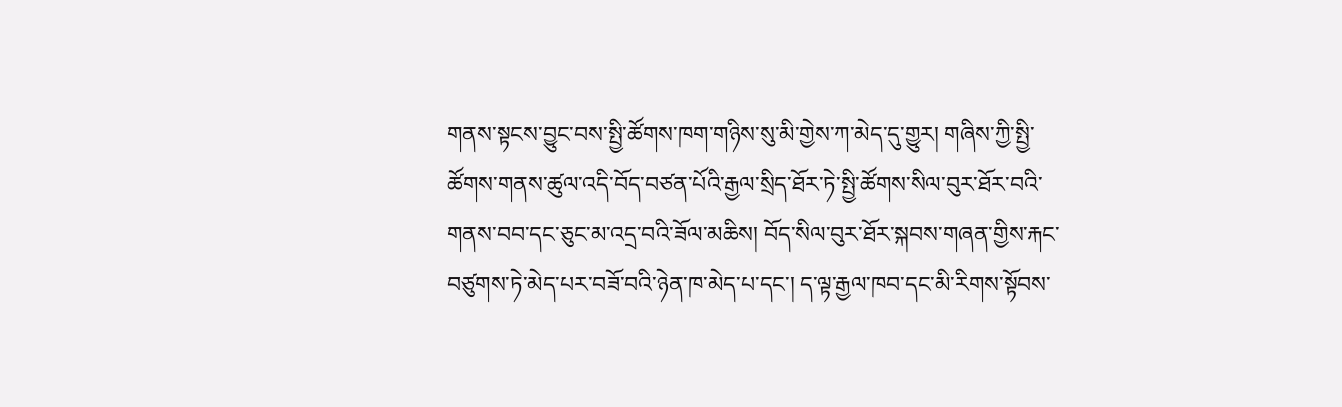གནས་སྟངས་བྱུང་བས་སྤྱི་ཚོགས་ཁག་གཉིས་སུ་མི་གྱེས་ཀ་མེད་དུ་གྱུར། གཞིས་ཀྱི་སྤྱི་ཚོགས་གནས་ཚུལ་འདི་བོད་བཙན་པོའི་རྒྱལ་སྲིད་ཐོར་ཏེ་སྤྱི་ཚོགས་སིལ་བུར་ཐོར་བའི་གནས་བབ་དང་ཅུང་མ་འདྲ་བའི་ཟོལ་མཆིས། བོད་སིལ་བུར་ཐོར་སྐབས་གཞན་གྱིས་རྐང་བཙུགས་ཏེ་མེད་པར་བཟོ་བའི་ཉེན་ཁ་མེད་པ་དང་། ད་ལྟ་རྒྱལ་ཁབ་དང་མི་རིགས་སྟོབས་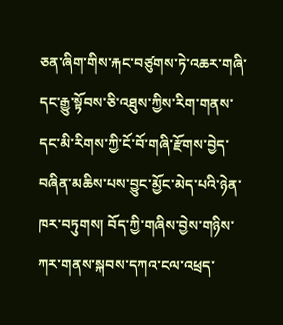ཅན་ཞིག་གིས་རྐང་བཙུགས་ཏེ་འཆར་གཞི་དང་རྒྱུ་སྟོབས་ཅི་འཐུས་ཀྱིས་རིག་གནས་དང་མི་རིགས་ཀྱི་ངོ་བོ་གཞི་རྫོགས་བྱེད་བཞིན་མཆིས་པས་བྱུང་མྱོང་མེད་པའི་ཉེན་ཁར་བཏུགས། བོད་ཀྱི་གཞིས་བྱེས་གཉིས་ཀར་གནས་སྐབས་དཀའ་ངལ་འཕྲད་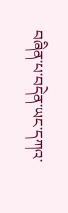བཞིན་པ་བདེན་ཡང་དཀའ་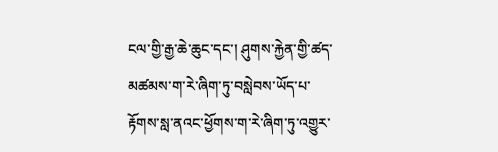ངལ་གྱི་རྒྱ་ཆེ་ཆུང་དང་། ཤུགས་རྐྱེན་གྱི་ཚད་མཚམས་ག་རེ་ཞིག་ཏུ་བསླེབས་ཡོད་པ་རྟོགས་སླ་ནའང་ཕྱོགས་ག་རེ་ཞིག་ཏུ་འགྱུར་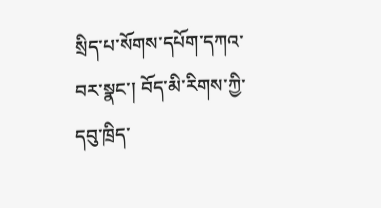སྲིད་པ་སོགས་དཔོག་དཀའ་བར་སྣང་། བོད་མི་རིགས་ཀྱི་དབུ་ཁྲིད་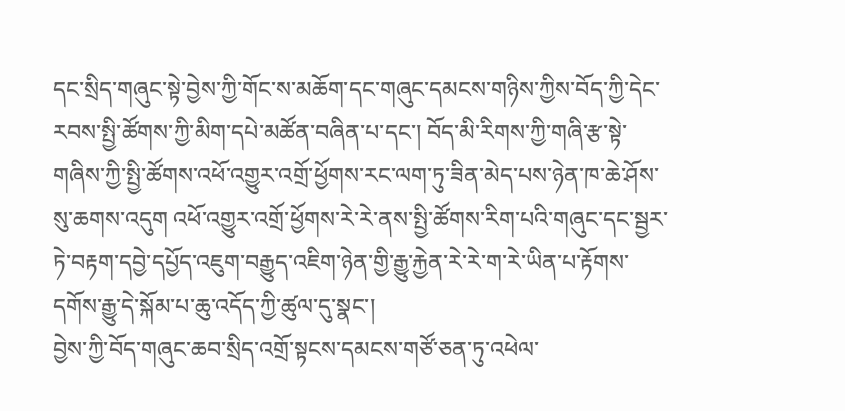དང་སྲིད་གཞུང་སྟེ་བྱེས་ཀྱི་གོང་ས་མཆོག་དང་གཞུང་དམངས་གཉིས་ཀྱིས་བོད་ཀྱི་དེང་རབས་སྤྱི་ཚོགས་ཀྱི་མིག་དཔེ་མཚོན་བཞིན་པ་དང་། བོད་མི་རིགས་ཀྱི་གཞི་རྩ་སྟེ་གཞིས་ཀྱི་སྤྱི་ཚོགས་འཕོ་འགྱུར་འགྲོ་ཕྱོགས་རང་ལག་ཏུ་ཟིན་མེད་པས་ཉེན་ཁ་ཆེ་ཤོས་སུ་ཆགས་འདུག འཕོ་འགྱུར་འགྲོ་ཕྱོགས་རེ་རེ་ནས་སྤྱི་ཚོགས་རིག་པའི་གཞུང་དང་སྦྱར་ཏེ་བརྟག་དབྱེ་དཔྱོད་འཇུག་བརྒྱུད་འཇིག་ཉེན་གྱི་རྒྱུ་རྐྱེན་རེ་རེ་ག་རེ་ཡིན་པ་རྟོགས་དགོས་རྒྱུ་དེ་སྐོམ་པ་ཆུ་འདོད་ཀྱི་ཚུལ་དུ་སྣང་།
བྱེས་ཀྱི་བོད་གཞུང་ཆབ་སྲིད་འགྲོ་སྟངས་དམངས་གཙོ་ཅན་ཏུ་འཕེལ་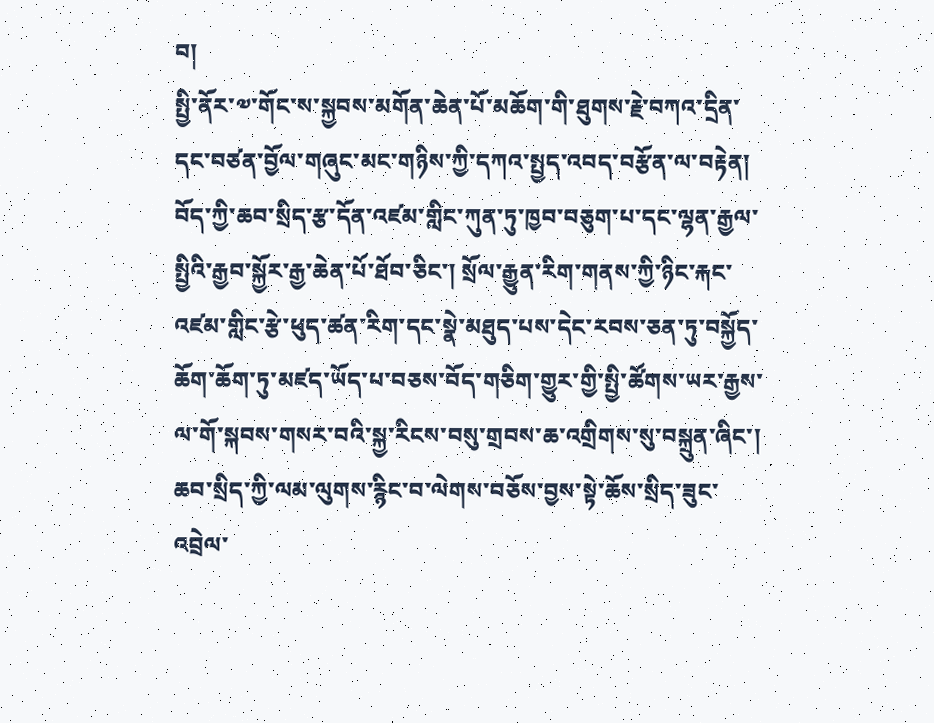བ།
སྤྱི་ནོར་༧་གོང་ས་སྐྱབས་མགོན་ཆེན་པོ་མཆོག་གི་ཐུགས་རྗེ་བཀའ་དྲིན་དང་བཙན་བྱོལ་གཞུང་མང་གཉིས་ཀྱི་དཀའ་སྤྱད་འབད་བརྩོན་ལ་བརྟེན། བོད་ཀྱི་ཆབ་སྲིད་རྩ་དོན་འཛམ་གླིང་ཀུན་ཏུ་ཁྱབ་བཅུག་པ་དང་ལྷན་རྒྱལ་སྤྱིའི་རྒྱབ་སྐྱོར་རྒྱ་ཆེན་པོ་ཐོབ་ཅིང་། སྲོལ་རྒྱུན་རིག་གནས་ཀྱི་ཉིང་རྐང་འཛམ་གླིང་རྩེ་ཕུད་ཚན་རིག་དང་སྣེ་མཐུད་པས་དེང་རབས་ཅན་ཏུ་བསྐྱོད་ཆོག་ཆོག་ཏུ་མཛད་ཡོད་པ་བཅས་བོད་གཅིག་གྱུར་གྱི་སྤྱི་ཚོགས་ཡར་རྒྱས་ལ་གོ་སྐབས་གསར་བའི་སྐྱ་རིངས་བསུ་གྲབས་ཆ་འགྲིགས་སུ་བསྐྲུན་ཞིང་། ཆབ་སྲིད་ཀྱི་ལམ་ལུགས་རྙིང་བ་ལེགས་བཅོས་བྱས་སྟེ་ཆོས་སྲིད་ཟུང་འབྲེལ་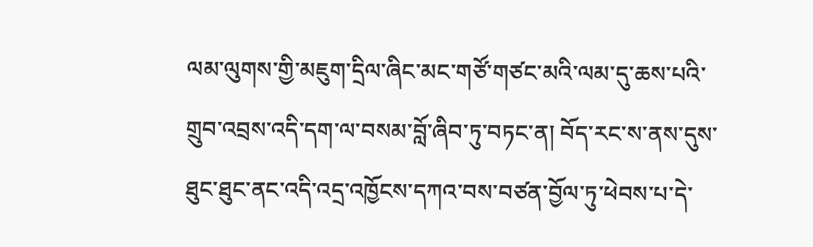ལམ་ལུགས་གྱི་མཇུག་དྲིལ་ཞིང་མང་གཙོ་གཙང་མའི་ལམ་དུ་ཆས་པའི་གྲུབ་འབྲས་འདི་དག་ལ་བསམ་བློ་ཞིབ་ཏུ་བཏང་ན། བོད་རང་ས་ནས་དུས་ཐུང་ཐུང་ནང་འདི་འདྲ་འཁྱོངས་དཀའ་བས་བཙན་བྱོལ་ཏུ་ཕེབས་པ་དེ་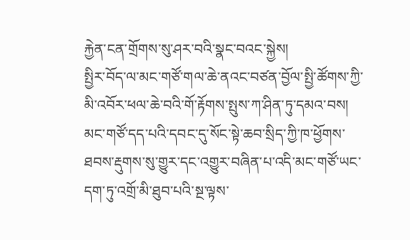རྐྱེན་ངན་གྲོགས་སུ་ཤར་བའི་སྣང་བའང་སྐྱེས།
སྤྱིར་བོད་ལ་མང་གཙོ་གལ་ཆེ་ནའང་བཙན་བྱོལ་སྤྱི་ཚོགས་ཀྱི་མི་འབོར་ཕལ་ཆེ་བའི་གོ་རྟོགས་སྤུས་ཀ་ཤིན་ཏུ་དམའ་བས། མང་གཙོ་དད་པའི་དབང་དུ་སོང་སྟེ་ཆབ་སྲིད་ཀྱི་ཁ་ཕྱོགས་ཐབས་རྡུགས་སུ་གྱུར་དང་འགྱུར་བཞིན་པ་འདི་མང་གཙོ་ཡང་དག་ཏུ་འགྲོ་མི་ཐུབ་པའི་སྔ་ལྟས་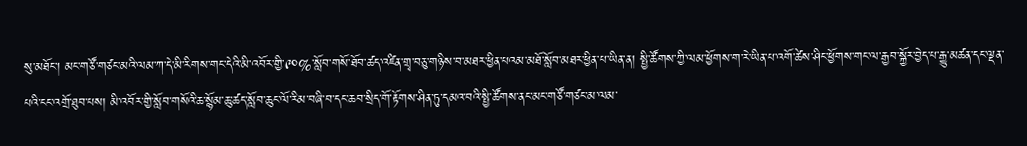སུ་མཐོང་། མང་གཙོ་གཙང་མའི་ལམ་ཀ་དེ་མི་རིགས་གང་དེའི་མི་འབོར་གྱི་༩༠%་སློབ་གསོ་ཐོབ་ཚད་འཛིན་གྲྭ་བཅུ་གཉིས་བ་མཐར་ཕྱིན་པའམ་མཐོ་སློབ་མཐར་ཕྱིན་པ་ཡིན་ན། སྤྱི་ཚོགས་ཀྱི་ལམ་ཕྱོགས་ག་རེ་ཡིན་པ་འགོ་ཚེས་ཤིང་ཕྱོགས་གང་ལ་རྒྱབ་སྐྱོར་བྱེད་པ་རྒྱུ་མཚན་དང་ལྡན་པའི་ངང་འགྲོ་ཐུབ་པས། མི་འབོར་གྱི་སློབ་གསོའི་ཆ་སྙོམ་ཆུ་ཚད་སློབ་ཆུང་ལོ་རིམ་བཞི་བ་དང་ཆབ་སྲིད་གོ་རྟོགས་ཤིན་ཏུ་དམའ་བའི་སྤྱི་ཚོགས་ནང་མང་གཙོ་གཙང་མ་ལམ་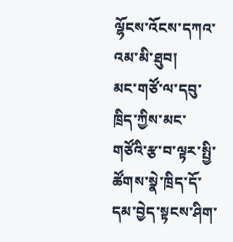ལྷོངས་འོངས་དཀའ་འམ་མི་ཐུབ།
མང་གཙོ་ལ་དབུ་ཁྲིད་ཀྱིས་མང་གཙོའི་རྩ་བ་ལྟར་སྤྱི་ཚོགས་སྣེ་ཁྲིད་དོ་དམ་བྱེད་སྟངས་ཤིག་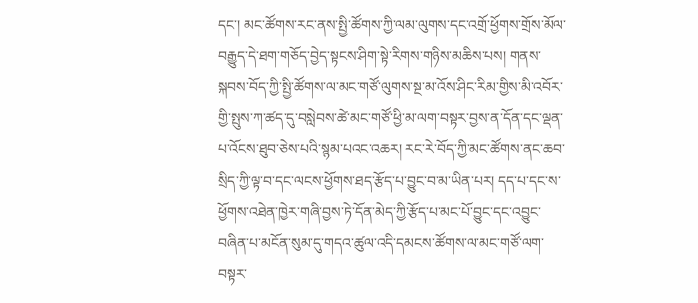དང་། མང་ཚོགས་རང་ནས་སྤྱི་ཚོགས་ཀྱི་ལམ་ལུགས་དང་འགྲོ་ཕྱོགས་གྲོས་མོལ་བརྒྱུད་དེ་ཐག་གཅོད་བྱེད་སྟངས་ཤིག་སྟེ་རིགས་གཉིས་མཆིས་པས། གནས་སྐབས་བོད་ཀྱི་སྤྱི་ཚོགས་ལ་མང་གཙོ་ལུགས་སྔ་མ་འོས་ཤིང་རིམ་གྱིས་མི་འབོར་གྱི་སྤུས་ཀ་ཚད་དུ་བསླེབས་ཚེ་མང་གཙོ་ཕྱི་མ་ལག་བསྟར་བྱས་ན་དོན་དང་ལྡན་པ་འོངས་ཐུབ་ཅེས་པའི་སྙམ་པའང་འཆར། རང་རེ་བོད་ཀྱི་མང་ཚོགས་ནང་ཆབ་སྲིད་ཀྱི་ལྟ་བ་དང་ལངས་ཕྱོགས་ཐད་རྩོད་པ་བྱུང་བ་མ་ཡིན་པར། དད་པ་དང་ས་ཕྱོགས་འཐེན་ཁྱེར་གཞི་བྱས་ཏེ་དོན་མེད་ཀྱི་རྩོད་པ་མང་པོ་བྱུང་དང་འབྱུང་བཞིན་པ་མངོན་སུམ་དུ་གདའ་ཚུལ་འདི་དམངས་ཚོགས་ལ་མང་གཙོ་ལག་བསྟར་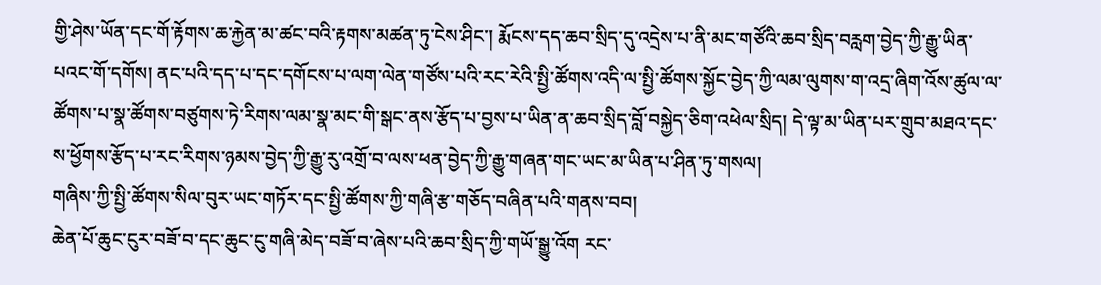གྱི་ཤེས་ཡོན་དང་གོ་རྟོགས་ཆ་རྐྱེན་མ་ཚང་བའི་རྟགས་མཚན་ཏུ་ངེས་ཤིང་། རྨོངས་དད་ཆབ་སྲིད་དུ་འདྲེས་པ་ནི་མང་གཙོའི་ཆབ་སྲིད་བརླག་བྱེད་ཀྱི་རྒྱུ་ཡིན་པའང་གོ་དགོས། ནང་པའི་དད་པ་དང་དགོངས་པ་ལག་ལེན་གཙོས་པའི་རང་རེའི་སྤྱི་ཚོགས་འདི་ལ་སྤྱི་ཚོགས་སྐྱོང་བྱེད་ཀྱི་ལམ་ལུགས་ག་འདྲ་ཞིག་འོས་ཚུལ་ལ་ཚོགས་པ་སྣ་ཚོགས་བཙུགས་ཏེ་རིགས་ལམ་སྣ་མང་གི་སྒང་ནས་རྩོད་པ་བྱས་པ་ཡིན་ན་ཆབ་སྲིད་བློ་བསྐྱེད་ཅིག་འཕེལ་སྲིད། དེ་ལྟ་མ་ཡིན་པར་གྲུབ་མཐའ་དང་ས་ཕྱོགས་རྩོད་པ་རང་རིགས་ཉམས་བྱེད་ཀྱི་རྒྱུ་རུ་འགྲོ་བ་ལས་ཕན་བྱེད་ཀྱི་རྒྱུ་གཞན་གང་ཡང་མ་ཡིན་པ་ཤིན་ཏུ་གསལ།
གཞིས་ཀྱི་སྤྱི་ཚོགས་སིལ་བུར་ཡང་གཏོར་དང་སྤྱི་ཚོགས་ཀྱི་གཞི་རྩ་གཅོད་བཞིན་པའི་གནས་བབ།
ཆེན་པོ་ཆུང་ངུར་བཟོ་བ་དང་ཆུང་ངུ་གཞི་མེད་བཟོ་བ་ཞེས་པའི་ཆབ་སྲིད་ཀྱི་གཡོ་སྒྱུ་འོག རང་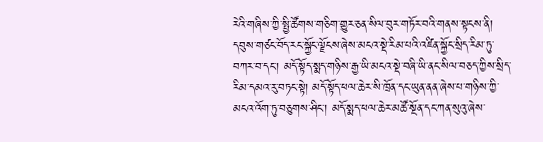རེའི་གཞིས་ཀྱི་སྤྱི་ཚོགས་གཅིག་གྱུར་ཅན་སིལ་བུར་གཏོར་བའི་གནས་སྟངས་ནི། དབུས་གཙང་བོད་རང་སྐྱོང་ལྗོངས་ཞེས་མངའ་སྡེ་རིམ་པའི་འཛིན་སྐྱོང་སྲིད་རིམ་ཏུ་བཀར་བ་དང་། མདོ་སྟོད་སྨད་གཉིས་རྒྱ་ཡི་མངའ་སྡེ་བཞི་ཡི་ནང་སིལ་བཅད་ཀྱིས་སྲིད་རིམ་དམའ་རུ་བཏང་སྟེ། མདོ་སྟོད་ཕལ་ཆེར་སི་ཁྲོན་དང་ཡུན་ནན་ཞེས་པ་གཉིས་ཀྱི་མངའ་འོག་ཏུ་བཅུགས་ཤིང་། མདོ་སྨད་ཕལ་ཆེར་མཚོ་སྔོན་དང་ཀན་སུའུ་ཞེས་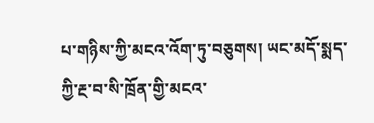པ་གཉིས་ཀྱི་མངའ་འོག་ཏུ་བཅུགས། ཡང་མདོ་སྨད་ཀྱི་རྔ་བ་སི་ཁྲོན་གྱི་མངའ་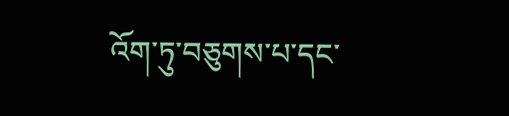འོག་ཏུ་བཅུགས་པ་དང་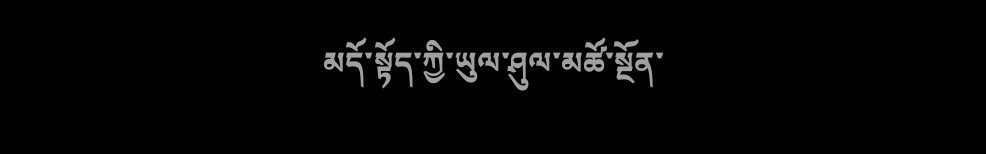མདོ་སྟོད་ཀྱི་ཡུལ་ཤུལ་མཚོ་སྔོན་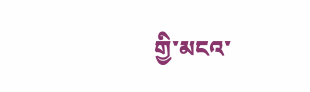གྱི་མངའ་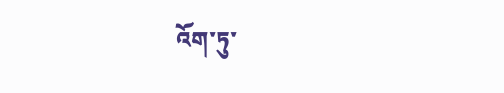འོག་ཏུ་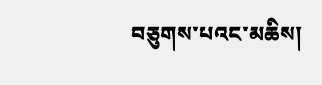བཅུགས་པའང་མཆིས།